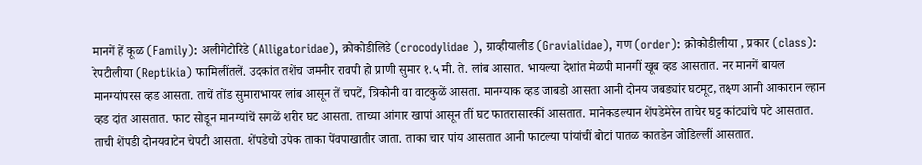मानगें हें कूळ (Family): अलीगेटोरिडे (Alligatoridae), क्रोकोडीलिडे (crocodylidae ), ग्राव्हीयालीड (Gravialidae), गण (order): क्रोकोडीलीया , प्रकार (class): रेपटीलीया (Reptikia) फामिलींतलें. उदकांत तशेंच जमनीर रावपी हो प्राणी सुमार १.५ मी. ते. लांब आसात. भायल्या देशांत मेळपी मानगीं खूब व्हड आसतात. नर मानगें बायल मानग्यांपरस व्हड आसता. ताचें तोंड सुमाराभायर लांब आसून तें चपटें, त्रिकोनी वा वाटकुळें आसता. मानग्याक व्हड जाबडो आसता आनी दोनय जबड्यांर घटमूट, तक्ष्ण आनी आकारान ल्हान व्हड दांत आसतात. फाट सोडून मानग्यांचें सगळें शरीर घट आसता. ताच्या आंगार खापां आसून तीं घट फातरासारकीं आसतात. मानेकडल्यान शेंपडेमेरेन ताचेर घट्ट कांट्यांचे पटे आसतात. ताची शेंपडी दोनयवाटेन चेपटी आसता. शेंपडेचो उपेक ताका पेंवपाखातीर जाता. ताका चार पांय आसतात आनी फाटल्या पांयांचीं बोटां पातळ कातडेन जोडिल्लीं आसतात.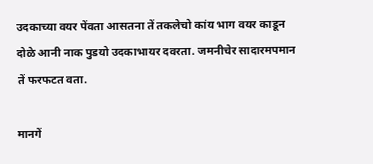उदकाच्या वयर पेंवता आसतना तें तकलेचो कांय भाग वयर काडून दोळे आनी नाक पुडयो उदकाभायर दवरता. जमनीचेर सादारमपमान तें फरफटत वता.

मानगें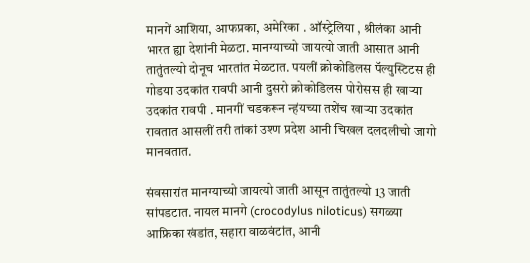मानगें आशिया, आफप्रका, अमेरिका . ऑस्ट्रेलिया , श्रीलंका आनी भारत ह्या देशांनी मेळटा. मानग्याच्यो जायत्यो जाती आसात आनी तातुंतल्यो दोनूच भारतांत मेळटात. पयलीं क्रोकोडिलस पॅल्युस्टिटस ही गोडया उदकांत रावपी आनी दुसरो क्रोकोडिलस पोरोसस ही खाऱ्या उदकांत रावपी . मानगीं चडकरून न्हंयच्या तशेंच खाऱ्या उदकांत रावतात आसलीं तरी तांकां उश्ण प्रदेश आनी चिखल दलदलीचो जागो मानवतात.

संवसारांत मानग्याच्यो जायत्यो जाती आसून तातुंतल्यो 13 जाती सांपडटात. नायल मानगे (crocodylus niloticus) सगळ्या आफ्रिका खंडांत, सहारा वाळवंटांत, आनी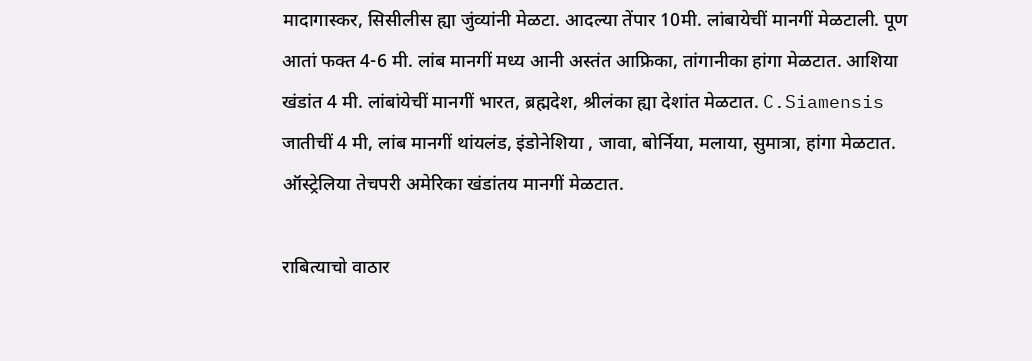मादागास्कर, सिसीलीस ह्या जुंव्यांनी मेळटा. आदल्या तेंपार 10मी. लांबायेचीं मानगीं मेळटाली. पूण आतां फक्त 4-6 मी. लांब मानगीं मध्य आनी अस्तंत आफ्रिका, तांगानीका हांगा मेळटात. आशिया खंडांत 4 मी. लांबांयेचीं मानगीं भारत, ब्रह्मदेश, श्रीलंका ह्या देशांत मेळटात. C.Siamensis जातीचीं 4 मी, लांब मानगीं थांयलंड, इंडोनेशिया , जावा, बोर्निया, मलाया, सुमात्रा, हांगा मेळटात. ऑस्ट्रेलिया तेचपरी अमेरिका खंडांतय मानगीं मेळटात.

राबित्याचो वाठार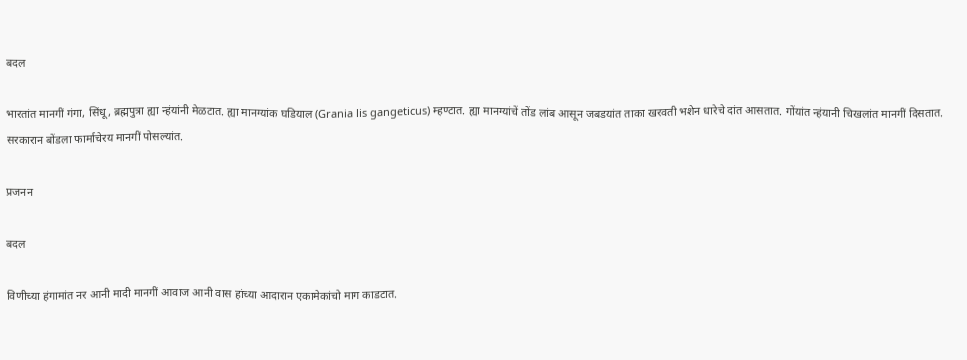बदल

भारतांत मानगीं गंगा, सिंधू, ब्रह्मपुत्रा ह्या न्हंयांनी मेळटात. ह्या मानग्यांक घडियाल (Grania lis gangeticus) म्हण्टात. ह्या मानग्यांचें तोंड लांब आसून जबडयांत ताका खरवती भशेन धारेचे दांत आसतात. गोंयांत न्हंयानी चिखलांत मानगीं दिसतात. सरकारान बोंडला फार्माचेरय मानगीं पोसल्यांत.

प्रजनन

बदल

विणीच्या हंगामांत नर आनी मादी मानगीं आवाज आनी वास हांच्या आदारान एकामेकांचो माग काडटात.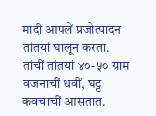मादी आपलें प्रजोत्पादन तांतयां घालून करता. तांचीं तांतयां ४०-५० ग्राम वजनाचीं धवीं, घट्ट कवचाचीं आसतात.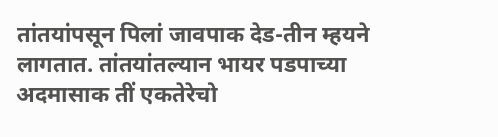तांतयांपसून पिलां जावपाक देड-तीन म्हयने लागतात. तांतयांतल्यान भायर पडपाच्या अदमासाक तीं एकतेरेचो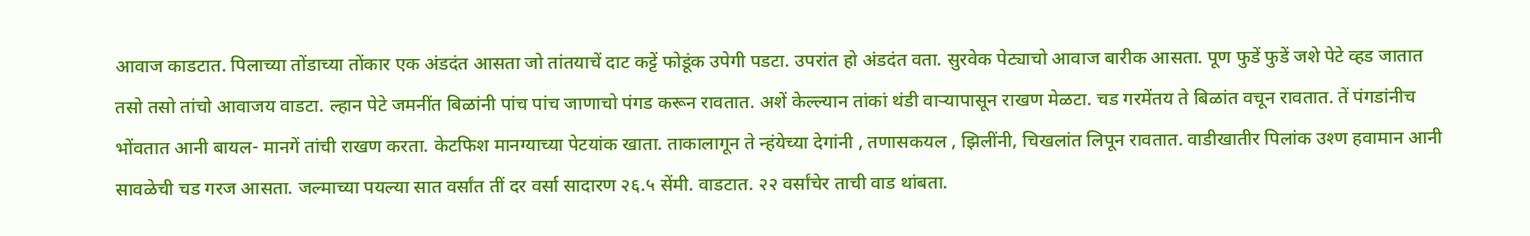आवाज काडटात. पिलाच्या तोंडाच्या तोंकार एक अंडदंत आसता जो तांतयाचें दाट कट्टें फोडूंक उपेगी पडटा. उपरांत हो अंडदंत वता. सुरवेक पेट्याचो आवाज बारीक आसता. पूण फुडें फुडें जशे पेटे व्हड जातात तसो तसो तांचो आवाजय वाडटा. ल्हान पेटे जमनींत बिळांनी पांच पांच जाणाचो पंगड करून रावतात. अशें केल्ल्यान तांकां थंडी वाऱ्यापासून राखण मेळटा. चड गरमेंतय ते बिळांत वचून रावतात. तें पंगडांनीच भोंवतात आनी बायल- मानगें तांची राखण करता. केटफिश मानग्याच्या पेटयांक खाता. ताकालागून ते न्हंयेच्या देगांनी , तणासकयल , झिलींनी, चिखलांत लिपून रावतात. वाडीखातीर पिलांक उश्ण हवामान आनी सावळेची चड गरज आसता. जल्माच्या पयल्या सात वर्सांत तीं दर वर्सा सादारण २६.५ सेंमी. वाडटात. २२ वर्सांचेर ताची वाड थांबता.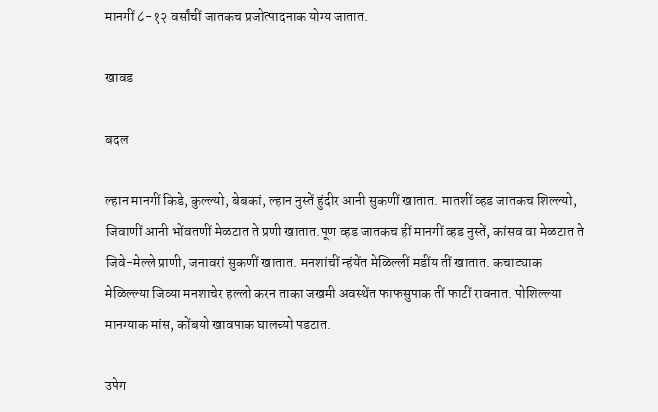मानगीं ८-१२ वर्सांचीं जातकच प्रजोत्पादनाक योग्य जातात.

खावड

बदल

ल्हान मानगीं किडे, कुल्ल्यो, बेबकां, ल्हान नुस्तें हुंदीर आनी सुकणीं खातात. मातशीं व्हड जातकच शिल्ल्यो, जिवाणीं आनी भोंवतणीं मेळटात ते प्रणी खातात.पूण व्हड जातकच हीं मानगीं व्हड नुस्तें, कांसव वा मेळटात ते जिवे-मेल्ले प्राणी, जनावरां सुकणीं खातात. मनशांचीं न्हंयेंत मेळिल्लीं मडींय तीं खातात. कचाट्याक मेळिल्ल्या जिव्या मनशाचेर हल्लो करन ताका जखमी अवस्थेंत फाफसुपाक तीं फाटीं रावनात. पोशिल्ल्या मानग्याक मांस, कोंबयो खावपाक घालच्यो पडटात.

उपेग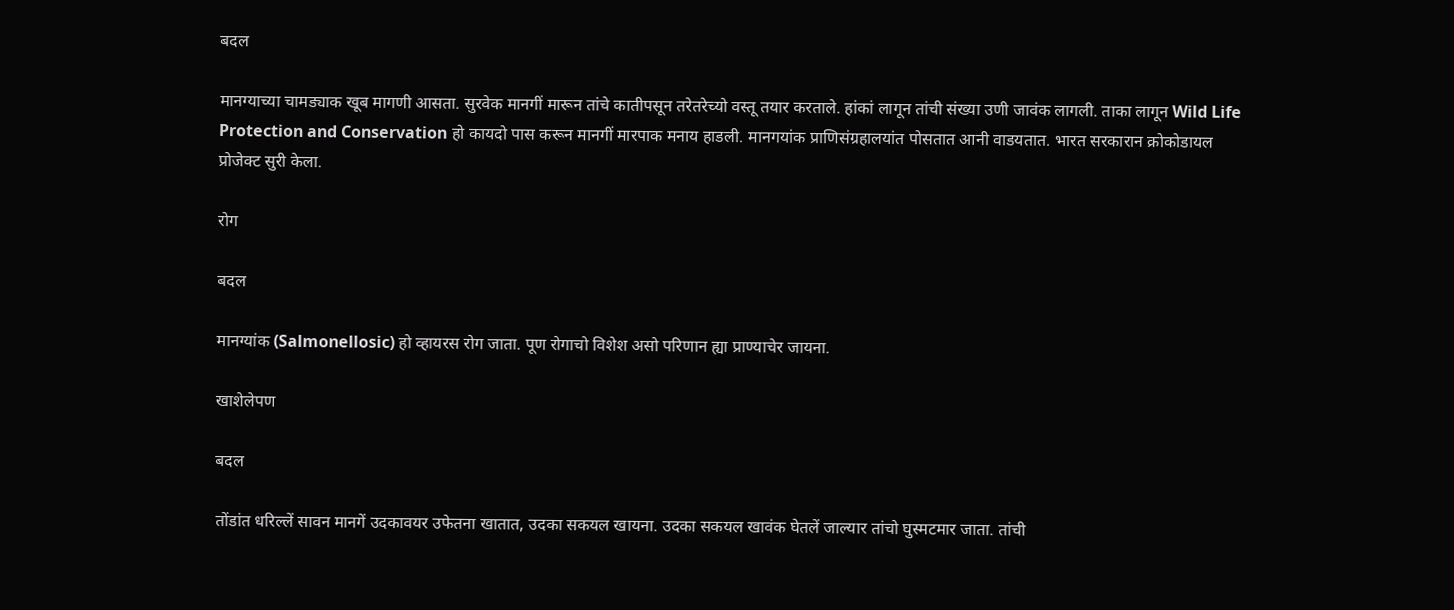बदल

मानग्याच्या चामड्याक खूब मागणी आसता. सुरवेक मानगीं मारून तांचे कातीपसून तरेतरेच्यो वस्तू तयार करताले. हांकां लागून तांची संख्या उणी जावंक लागली. ताका लागून Wild Life Protection and Conservation हो कायदो पास करून मानगीं मारपाक मनाय हाडली. मानगयांक प्राणिसंग्रहालयांत पोसतात आनी वाडयतात. भारत सरकारान क्रोकोडायल प्रोजेक्ट सुरी केला.

रोग

बदल

मानग्यांक (Salmonellosic) हो व्हायरस रोग जाता. पूण रोगाचो विशेश असो परिणान ह्या प्राण्याचेर जायना.

खाशेलेपण

बदल

तोंडांत धरिल्लें सावन मानगें उदकावयर उफेतना खातात, उदका सकयल खायना. उदका सकयल खावंक घेतलें जाल्यार तांचो घुस्मटमार जाता. तांची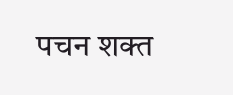पचन शक्त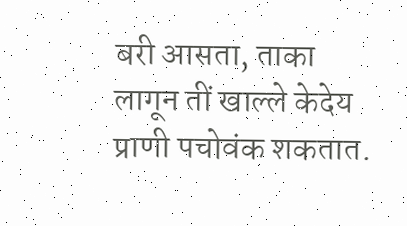बरी आसता, ताका लागून तीं खाल्ले केदेय प्राणी पचोवंक शकतात.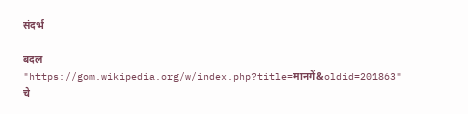संदर्भ

बदल
"https://gom.wikipedia.org/w/index.php?title=मानगें&oldid=201863" चे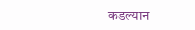कडल्यान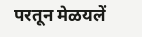परतून मेळयलें